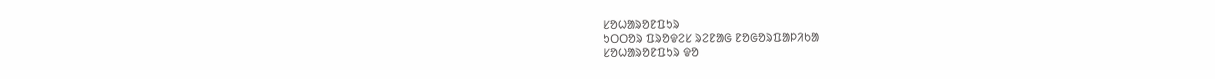ᱥᱚᱦᱟᱨᱚᱱᱯᱩᱨ
ᱩᱛᱛᱚᱨ ᱯᱨᱚᱫᱮᱥ ᱨᱮᱱᱟᱜ ᱱᱚᱜᱚᱨᱯᱟᱞᱤᱠᱟ
ᱥᱚᱦᱟᱨᱚᱱᱯᱩᱨ ᱫᱚ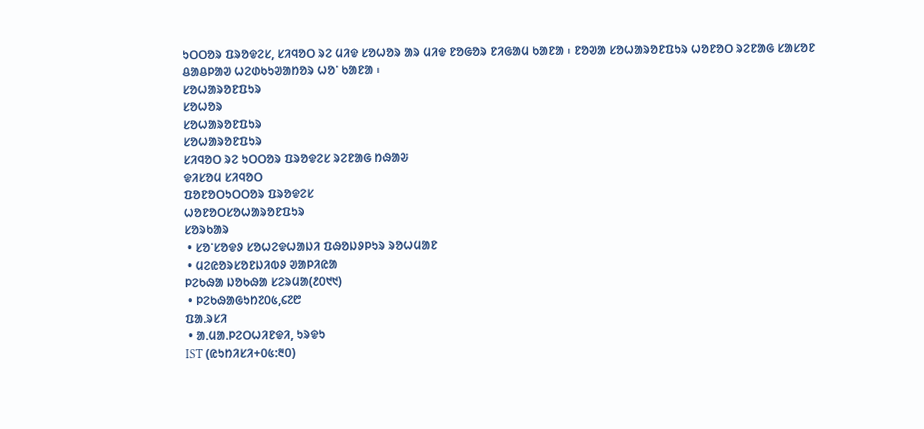ᱩᱛᱛᱚᱨ ᱯᱨᱚᱫᱮᱥ, ᱥᱤᱧᱚᱛ ᱨᱮ ᱢᱤᱫ ᱥᱚᱦᱚᱨ ᱟᱨ ᱢᱤᱫ ᱱᱚᱜᱚᱨ ᱱᱤᱜᱟᱢ ᱠᱟᱱᱟ ᱾ ᱱᱚᱣᱟ ᱥᱚᱦᱟᱨᱚᱱᱯᱩᱨ ᱦᱚᱱᱚᱛ ᱨᱮᱱᱟᱜ ᱥᱟᱥᱚᱱ ᱪᱟᱪᱞᱟᱣ ᱦᱮᱰᱠᱩᱣᱟᱴᱚᱨ ᱦᱚᱸ ᱠᱟᱱᱟ ᱾
ᱥᱚᱦᱟᱨᱚᱱᱯᱩᱨ
ᱥᱚᱦᱚᱨ
ᱥᱚᱦᱟᱨᱚᱱᱯᱩᱨ
ᱥᱚᱦᱟᱨᱚᱱᱯᱩᱨ
ᱥᱤᱧᱚᱛ ᱨᱮ ᱩᱛᱛᱚᱨ ᱯᱨᱚᱫᱮᱥ ᱨᱮᱱᱟᱜ ᱴᱷᱟᱶ
ᱫᱤᱥᱚᱢ ᱥᱤᱧᱚᱛ
ᱯᱚᱱᱚᱛᱩᱛᱛᱚᱨ ᱯᱨᱚᱫᱮᱥ
ᱦᱚᱱᱚᱛᱥᱚᱦᱟᱨᱚᱱᱯᱩᱨ
ᱥᱚᱨᱠᱟᱨ
 • ᱥᱚᱸᱥᱚᱫᱽ ᱥᱚᱦᱮᱫᱦᱟᱡᱤ ᱯᱷᱚᱡᱽᱞᱩᱨ ᱨᱚᱦᱢᱟᱱ
 • ᱢᱮᱭᱚᱨᱥᱚᱱᱡᱤᱵᱽ ᱣᱟᱞᱤᱭᱟ
ᱞᱮᱠᱷᱟ ᱡᱚᱠᱷᱟ ᱥᱮᱨᱢᱟ(᱒᱐᱑᱑)
 • ᱞᱮᱠᱷᱟᱜᱩᱴ᱗᱐᱕,᱔᱗᱘
ᱯᱟᱹᱨᱥᱤ
 • ᱟᱹᱢᱟᱹᱞᱮᱛᱦᱤᱱᱫᱤ, ᱩᱨᱫᱩ
IST (ᱭᱩᱴᱤᱥᱤ+᱐᱕:᱓᱐)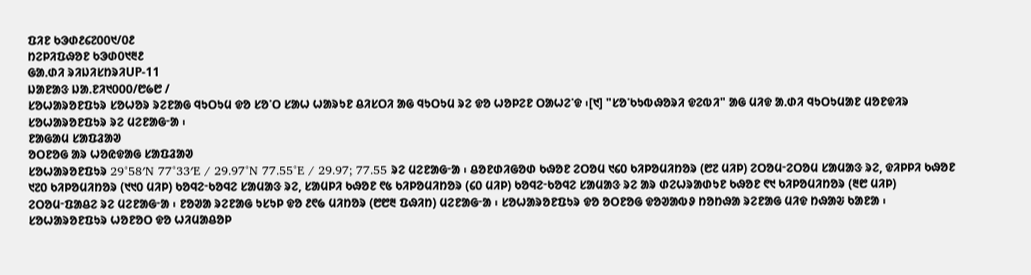ᱯᱤᱱ ᱠᱳᱰ᱒᱔᱗᱐᱐᱑/᱐᱒
ᱴᱮᱞᱤᱯᱷᱚᱱ ᱠᱳᱰ᱐᱑᱓᱒
ᱜᱟᱹᱰᱤ ᱨᱤᱡᱤᱥᱴᱨᱤUP-11
ᱡᱟᱱᱟᱝ ᱡᱟᱹᱱᱤ᱑᱐᱐᱐/᱘᱙᱘ /
ᱥᱚᱦᱟᱨᱚᱱᱯᱩᱨ ᱥᱚᱦᱚᱨ ᱨᱮᱱᱟᱜ ᱧᱩᱛᱩᱢ ᱫᱚ ᱥᱚᱸᱛ ᱥᱟᱦ ᱦᱟᱨᱩᱱ ᱪᱤᱥᱛᱤ ᱟᱜ ᱧᱩᱛᱩᱢ ᱨᱮ ᱫᱚ ᱦᱚᱞᱮᱱ ᱛᱟᱦᱮᱸᱫ ᱾[᱑] "ᱥᱚᱸᱠᱩᱵᱷᱚᱨᱤ ᱫᱮᱵᱤ" ᱟᱜ ᱢᱤᱫ ᱟᱹᱰᱤ ᱧᱩᱛᱩᱢᱟᱱ ᱢᱚᱱᱫᱤᱨ ᱥᱚᱦᱟᱨᱚᱱᱯᱩᱨ ᱨᱮ ᱢᱮᱱᱟᱜᱼᱟ ᱾
ᱱᱟᱜᱟᱢ ᱥᱟᱯᱲᱟᱣ
ᱚᱛᱱᱚᱜ ᱟᱨ ᱦᱚᱭᱫᱟᱜ ᱥᱟᱯᱲᱟᱣ
ᱥᱚᱦᱟᱨᱚᱱᱯᱩᱨ 29°58′N 77°33′E / 29.97°N 77.55°E / 29.97; 77.55 ᱨᱮ ᱢᱮᱱᱟᱜᱼᱟ ᱾ ᱪᱚᱱᱰᱤᱜᱚᱰ ᱠᱷᱚᱱ ᱮᱛᱚᱢ ᱑᱔᱐ ᱠᱤᱞᱚᱢᱤᱴᱚᱨ (᱘᱗ ᱢᱤᱞ) ᱮᱛᱚᱢᱼᱮᱛᱚᱢ ᱥᱟᱢᱟᱝ ᱨᱮ, ᱫᱤᱞᱞᱤ ᱠᱷᱚᱱ ᱑᱗᱐ ᱠᱤᱞᱚᱢᱤᱴᱚᱨ (᱑᱑᱐ ᱢᱤᱞ) ᱠᱚᱧᱮᱼᱠᱚᱧᱮ ᱥᱟᱢᱟᱝ ᱨᱮ, ᱥᱟᱢᱞᱤ ᱠᱷᱚᱱ ᱖᱕ ᱠᱤᱞᱚᱢᱤᱴᱚᱨ (᱔᱐ ᱢᱤᱞ) ᱠᱚᱧᱮᱼᱠᱚᱧᱮ ᱥᱟᱢᱟᱝ ᱨᱮ ᱟᱨ ᱰᱮᱦᱨᱟᱰᱩᱱ ᱠᱷᱚᱱ ᱖᱑ ᱠᱤᱞᱚᱢᱤᱴᱚᱨ (᱓᱘ ᱢᱤᱞ) ᱮᱛᱚᱢᱼᱯᱟᱪᱮ ᱨᱮ ᱢᱮᱱᱟᱜᱼᱟ ᱾ ᱱᱚᱣᱟ ᱨᱮᱱᱟᱜ ᱩᱥᱩᱞ ᱫᱚ ᱒᱖᱙ ᱢᱤᱴᱚᱨ (᱘᱘᱓ ᱯᱷᱤᱴ) ᱢᱮᱱᱟᱜᱼᱟ ᱾ ᱥᱚᱦᱟᱨᱚᱱᱯᱩᱨ ᱫᱚ ᱚᱛᱱᱚᱜ ᱫᱚᱣᱟᱵᱽ ᱴᱚᱴᱷᱟ ᱨᱮᱱᱟᱜ ᱢᱤᱫ ᱴᱷᱟᱶ ᱠᱟᱱᱟ ᱾ ᱥᱚᱦᱟᱨᱚᱱᱯᱩᱨ ᱦᱚᱱᱚᱛ ᱫᱚ ᱦᱤᱢᱟᱪᱚᱞ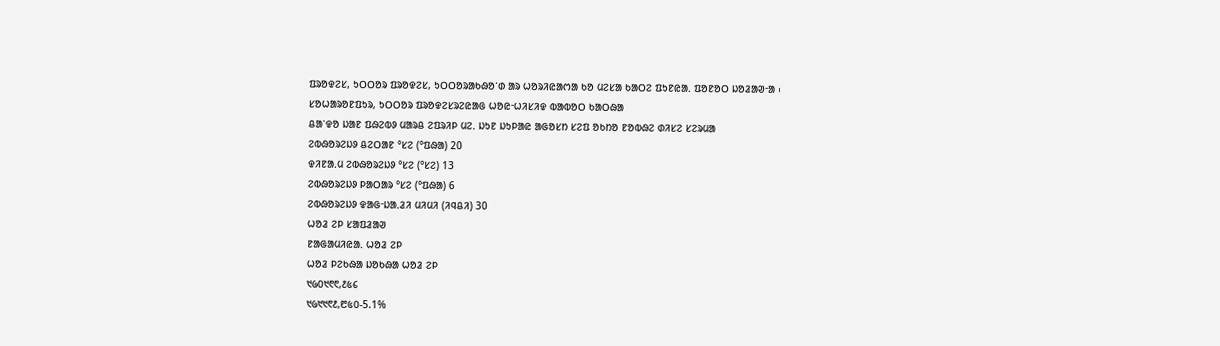ᱯᱨᱚᱫᱮᱥ, ᱩᱛᱛᱚᱨ ᱯᱨᱚᱫᱮᱥ, ᱩᱛᱛᱚᱨᱟᱠᱷᱚᱸᱰ ᱟᱨ ᱦᱚᱨᱤᱭᱟᱬᱟ ᱠᱚ ᱢᱮᱥᱟ ᱠᱟᱛᱮ ᱯᱩᱱᱭᱟᱹ ᱯᱚᱱᱚᱛ ᱡᱚᱲᱟᱣᱼᱟ ᱾
ᱥᱚᱦᱟᱨᱚᱱᱯᱩᱨ, ᱩᱛᱛᱚᱨ ᱯᱨᱚᱫᱮᱥᱨᱮᱭᱟᱜ ᱦᱚᱭᱼᱦᱤᱥᱤᱫ ᱵᱟᱵᱚᱛ ᱠᱟᱛᱷᱟ
ᱪᱟᱸᱫᱚ ᱡᱟᱱ ᱯᱷᱮᱵᱽ ᱢᱟᱨᱪ ᱮᱯᱨᱤᱞ ᱢᱮᱹ ᱡᱩᱱ ᱡᱩᱞᱟᱭ ᱟᱜᱚᱥᱴ ᱥᱮᱯ ᱚᱠᱴᱚ ᱱᱚᱵᱷᱮ ᱰᱤᱥᱮ ᱥᱮᱨᱢᱟ
ᱮᱵᱷᱚᱨᱮᱡᱽ ᱪᱮᱛᱟᱱ °ᱥᱮ (°ᱯᱷᱟ) 20
ᱫᱤᱱᱟᱹᱢ ᱮᱵᱷᱚᱨᱮᱡᱽ °ᱥᱮ (°ᱥᱮ) 13
ᱮᱵᱷᱚᱨᱮᱡᱽ ᱞᱟᱛᱟᱨ °ᱥᱮ (°ᱯᱷᱟ) 6
ᱮᱵᱷᱚᱨᱮᱡᱽ ᱫᱟᱜᱼᱡᱟᱹᱲᱤ ᱢᱤᱢᱤ (ᱤᱧᱪᱤ) 30
ᱦᱚᱲ ᱮᱞ ᱥᱟᱯᱲᱟᱣ
ᱱᱟᱜᱟᱢᱤᱭᱟᱹ ᱦᱚᱲ ᱮᱞ
ᱦᱚᱲ ᱞᱮᱠᱷᱟ ᱡᱚᱠᱷᱟ ᱦᱚᱲ ᱮᱞ
᱑᱙᱐᱑᱖᱖,᱒᱕᱔
᱑᱙᱑᱑᱖᱒,᱘᱕᱐-5.1%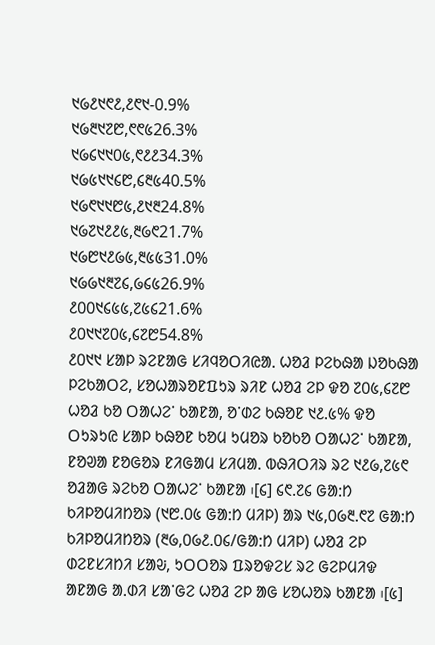᱑᱙᱒᱑᱖᱒,᱒᱖᱑-0.9%
᱑᱙᱓᱑᱗᱘,᱖᱖᱕26.3%
᱑᱙᱔᱑᱑᱐᱕,᱖᱒᱒34.3%
᱑᱙᱕᱑᱑᱔᱘,᱔᱓᱕40.5%
᱑᱙᱖᱑᱑᱘᱕,᱒᱑᱓24.8%
᱑᱙᱗᱑᱒᱒᱕,᱓᱙᱖21.7%
᱑᱙᱘᱑᱒᱙᱕,᱓᱕᱕31.0%
᱑᱙᱙᱑᱓᱗᱔,᱙᱔᱕26.9%
᱒᱐᱐᱑᱔᱕᱕,᱗᱕᱔21.6%
᱒᱐᱑᱑᱗᱐᱕,᱔᱗᱘54.8%
᱒᱐᱑᱑ ᱥᱟᱞ ᱨᱮᱱᱟᱜ ᱥᱤᱧᱚᱛᱤᱭᱟᱹ ᱦᱚᱲ ᱞᱮᱠᱷᱟ ᱡᱚᱠᱷᱟ ᱞᱮᱠᱟᱛᱮ, ᱥᱚᱦᱟᱨᱚᱱᱯᱩᱨ ᱨᱤᱱ ᱦᱚᱲ ᱮᱞ ᱫᱚ ᱗᱐᱕,᱔᱗᱘ ᱦᱚᱲ ᱠᱚ ᱛᱟᱦᱮᱸ ᱠᱟᱱᱟ, ᱚᱸᱰᱮ ᱠᱷᱚᱱ ᱑᱒.᱕% ᱫᱚ ᱛᱩᱨᱩᱭ ᱥᱟᱞ ᱠᱷᱚᱱ ᱠᱚᱢ ᱩᱢᱚᱨ ᱠᱚᱠᱚ ᱛᱟᱦᱮᱸ ᱠᱟᱱᱟ, ᱱᱚᱣᱟ ᱱᱚᱜᱚᱨ ᱱᱤᱜᱟᱢ ᱥᱤᱢᱟᱹ ᱵᱷᱤᱛᱤᱨ ᱨᱮ ᱑᱒᱙,᱗᱕᱖ ᱚᱲᱟᱜ ᱨᱮᱠᱚ ᱛᱟᱦᱮᱸ ᱠᱟᱱᱟ ᱾[᱔] ᱔᱖.᱗᱔ ᱜᱟᱺᱴ ᱠᱤᱞᱚᱢᱤᱴᱚᱨ (᱑᱘.᱐᱕ ᱜᱟᱺᱴ ᱢᱤᱞ) ᱟᱨ ᱑᱕,᱐᱙᱓.᱖᱗ ᱜᱟᱺᱴ ᱠᱤᱞᱚᱢᱤᱴᱚᱨ (᱓᱙,᱐᱙᱒.᱐᱔/ᱜᱟᱺᱴ ᱢᱤᱞ) ᱦᱚᱲ ᱮᱞ ᱰᱮᱱᱥᱤᱴᱤ ᱥᱟᱶ, ᱩᱛᱛᱚᱨ ᱯᱨᱚᱫᱮᱥ ᱨᱮ ᱜᱮᱞᱢᱤᱫ ᱟᱱᱟᱜ ᱟᱹᱰᱤ ᱥᱟᱸᱜᱮ ᱦᱚᱲ ᱮᱞ ᱟᱜ ᱥᱚᱦᱚᱨ ᱠᱟᱱᱟ ᱾[᱕]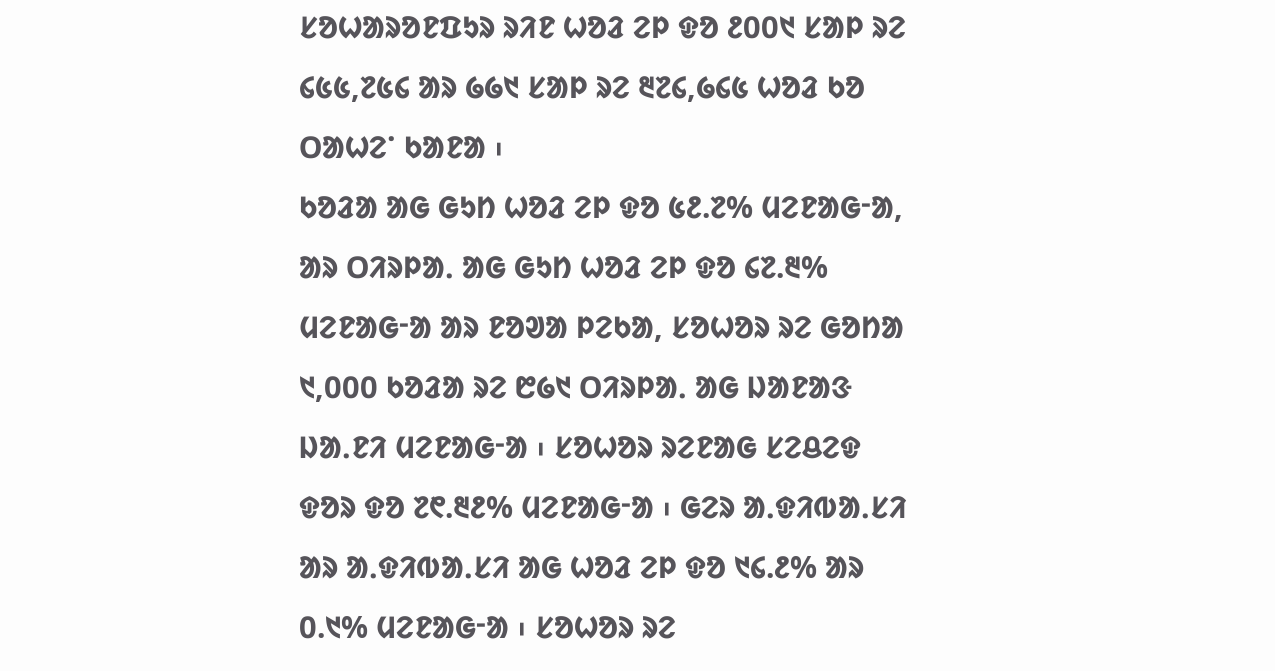ᱥᱚᱦᱟᱨᱚᱱᱯᱩᱨ ᱨᱤᱱ ᱦᱚᱲ ᱮᱞ ᱫᱚ ᱒᱐᱐᱑ ᱥᱟᱞ ᱨᱮ ᱔᱕᱕,᱗᱕᱔ ᱟᱨ ᱙᱙᱑ ᱥᱟᱞ ᱨᱮ ᱓᱗᱔,᱙᱔᱕ ᱦᱚᱲ ᱠᱚ ᱛᱟᱦᱮᱸ ᱠᱟᱱᱟ ᱾
ᱠᱚᱲᱟ ᱟᱜ ᱜᱩᱴ ᱦᱚᱲ ᱮᱞ ᱫᱚ ᱕᱒.᱗% ᱢᱮᱱᱟᱜᱼᱟ, ᱟᱨ ᱛᱤᱨᱞᱟᱹ ᱟᱜ ᱜᱩᱴ ᱦᱚᱲ ᱮᱞ ᱫᱚ ᱔᱗.᱓% ᱢᱮᱱᱟᱜᱼᱟ ᱟᱨ ᱱᱚᱣᱟ ᱞᱮᱠᱟ, ᱥᱚᱦᱚᱨ ᱨᱮ ᱜᱚᱴᱟ ᱑,᱐᱐᱐ ᱠᱚᱲᱟ ᱨᱮ ᱘᱙᱑ ᱛᱤᱨᱞᱟᱹ ᱟᱜ ᱡᱟᱱᱟᱝ ᱡᱟᱹᱱᱤ ᱢᱮᱱᱟᱜᱼᱟ ᱾ ᱥᱚᱦᱚᱨ ᱨᱮᱱᱟᱜ ᱥᱮᱪᱮᱫ ᱫᱚᱨ ᱫᱚ ᱗᱖.᱓᱒% ᱢᱮᱱᱟᱜᱼᱟ ᱾ ᱜᱮᱨ ᱟᱹᱫᱤᱵᱟᱹᱥᱤ ᱟᱨ ᱟᱹᱫᱤᱵᱟᱹᱥᱤ ᱟᱜ ᱦᱚᱲ ᱮᱞ ᱫᱚ ᱑᱔.᱒% ᱟᱨ ᱐.᱑% ᱢᱮᱱᱟᱜᱼᱟ ᱾ ᱥᱚᱦᱚᱨ ᱨᱮ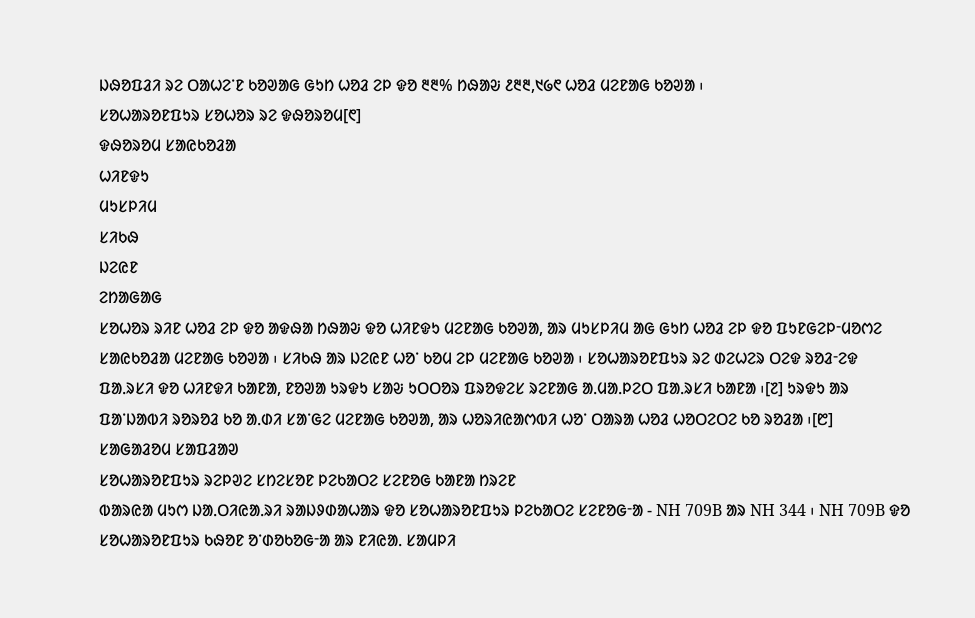ᱡᱷᱚᱯᱲᱤ ᱨᱮ ᱛᱟᱦᱮᱸᱱ ᱠᱚᱣᱟᱜ ᱜᱩᱴ ᱦᱚᱲ ᱮᱞ ᱫᱚ ᱓᱓% ᱴᱷᱟᱶ ᱒᱓᱓,᱑᱙᱖ ᱦᱚᱲ ᱢᱮᱱᱟᱜ ᱠᱚᱣᱟ ᱾
ᱥᱚᱦᱟᱨᱚᱱᱯᱩᱨ ᱥᱚᱦᱚᱨ ᱨᱮ ᱫᱷᱚᱨᱚᱢ[᱖]
ᱫᱷᱚᱨᱚᱢ ᱥᱟᱭᱠᱚᱲᱟ
ᱦᱤᱱᱫᱩ
ᱢᱩᱥᱞᱤᱢ
ᱥᱤᱠᱷ
ᱡᱮᱭᱱ
ᱮᱴᱟᱜᱟᱜ
ᱥᱚᱦᱚᱨ ᱨᱤᱱ ᱦᱚᱲ ᱮᱞ ᱫᱚ ᱟᱫᱷᱟ ᱴᱷᱟᱶ ᱫᱚ ᱦᱤᱱᱫᱩ ᱢᱮᱱᱟᱜ ᱠᱚᱣᱟ, ᱟᱨ ᱢᱩᱥᱞᱤᱢ ᱟᱜ ᱜᱩᱴ ᱦᱚᱲ ᱮᱞ ᱫᱚ ᱯᱩᱱᱜᱮᱞᱼᱢᱚᱬᱮ ᱥᱟᱭᱠᱚᱲᱟ ᱢᱮᱱᱟᱜ ᱠᱚᱣᱟ ᱾ ᱥᱤᱠᱷ ᱟᱨ ᱡᱮᱭᱱ ᱦᱚᱸ ᱠᱚᱢ ᱮᱞ ᱢᱮᱱᱟᱜ ᱠᱚᱣᱟ ᱾ ᱥᱚᱦᱟᱨᱚᱱᱯᱩᱨ ᱨᱮ ᱰᱮᱦᱮᱨ ᱛᱮᱫ ᱨᱚᱲᱼᱮᱫ ᱯᱟᱹᱨᱥᱤ ᱫᱚ ᱦᱤᱱᱫᱤ ᱠᱟᱱᱟ, ᱱᱚᱣᱟ ᱩᱨᱫᱩ ᱥᱟᱶ ᱩᱛᱛᱚᱨ ᱯᱨᱚᱫᱮᱥ ᱨᱮᱱᱟᱜ ᱟᱹᱢᱟᱹᱞᱮᱛ ᱯᱟᱹᱨᱥᱤ ᱠᱟᱱᱟ ᱾[᱗] ᱩᱨᱫᱩ ᱟᱨ ᱯᱟᱸᱡᱟᱵᱤ ᱨᱚᱨᱚᱲ ᱠᱚ ᱟᱹᱰᱤ ᱥᱟᱸᱜᱮ ᱢᱮᱱᱟᱜ ᱠᱚᱣᱟ, ᱟᱨ ᱦᱚᱨᱤᱭᱟᱬᱵᱤ ᱦᱚᱸ ᱛᱟᱨᱟ ᱦᱚᱲ ᱦᱚᱛᱮᱛᱮ ᱠᱚ ᱨᱚᱲᱟ ᱾[᱘]
ᱥᱟᱜᱟᱲᱚᱢ ᱥᱟᱯᱲᱟᱣ
ᱥᱚᱦᱟᱨᱚᱱᱯᱩᱨ ᱨᱮᱞᱣᱮ ᱥᱴᱮᱥᱚᱱ ᱞᱮᱠᱟᱛᱮ ᱥᱮᱱᱚᱜ ᱠᱟᱱᱟ ᱴᱨᱮᱱ
ᱵᱟᱨᱭᱟ ᱢᱩᱬ ᱡᱟᱹᱛᱤᱭᱟᱹᱨᱤ ᱨᱟᱡᱽᱰᱟᱦᱟᱨ ᱫᱚ ᱥᱚᱦᱟᱨᱚᱱᱯᱩᱨ ᱞᱮᱠᱟᱛᱮ ᱥᱮᱱᱚᱜᱼᱟ - NH 709B ᱟᱨ NH 344 ᱾ NH 709B ᱫᱚ ᱥᱚᱦᱟᱨᱚᱱᱯᱩᱨ ᱠᱷᱚᱱ ᱚᱸᱰᱚᱠᱚᱜᱼᱟ ᱟᱨ ᱱᱤᱭᱟᱹ ᱥᱟᱢᱞᱤ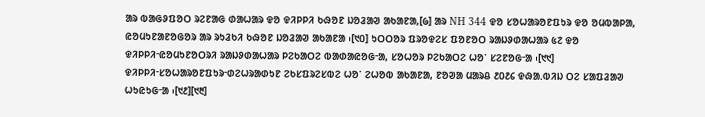ᱟᱨ ᱵᱟᱜᱽᱯᱚᱛ ᱨᱮᱱᱟᱜ ᱰᱟᱦᱟᱨ ᱫᱚ ᱫᱤᱞᱞᱤ ᱠᱷᱚᱱ ᱡᱚᱲᱟᱣ ᱟᱠᱟᱱᱟ,[᱙] ᱟᱨ NH 344 ᱫᱚ ᱥᱚᱦᱟᱨᱚᱱᱯᱩᱨ ᱫᱚ ᱚᱢᱵᱟᱞᱟ, ᱭᱚᱢᱩᱱᱟᱱᱚᱜᱚᱨ ᱟᱨ ᱨᱩᱲᱠᱤ ᱠᱷᱚᱱ ᱡᱚᱲᱟᱣ ᱟᱠᱟᱱᱟ ᱾[᱑᱐] ᱩᱛᱛᱚᱨ ᱯᱨᱚᱫᱮᱥ ᱯᱚᱱᱚᱛ ᱨᱟᱡᱽᱰᱟᱦᱟᱨ ᱕᱗ ᱫᱚ ᱫᱤᱞᱞᱤᱼᱭᱚᱢᱩᱱᱚᱛᱨᱤ ᱨᱟᱡᱽᱰᱟᱦᱟᱨ ᱞᱮᱠᱟᱛᱮ ᱵᱟᱰᱟᱭᱚᱜᱼᱟ, ᱥᱚᱦᱚᱨ ᱞᱮᱠᱟᱛᱮ ᱦᱚᱸ ᱥᱮᱱᱚᱜᱼᱟ ᱾[᱑᱑] ᱫᱤᱞᱞᱤᱼᱥᱚᱦᱟᱨᱚᱱᱯᱩᱨᱼᱰᱮᱦᱨᱟᱰᱩᱱ ᱮᱠᱥᱯᱨᱮᱥᱵᱮ ᱦᱚᱸ ᱮᱦᱚᱵ ᱟᱠᱟᱱᱟ, ᱱᱚᱣᱟ ᱢᱟᱨᱪ ᱒᱐᱒᱔ ᱫᱷᱟᱹᱵᱤᱡ ᱛᱮ ᱥᱟᱯᱲᱟᱣ ᱦᱩᱭᱩᱜᱼᱟ ᱾[᱑᱒][᱑᱓]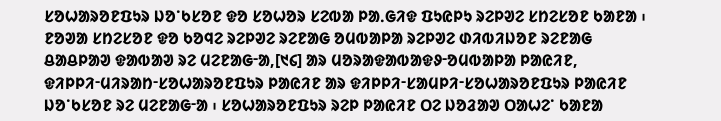ᱥᱚᱦᱟᱨᱚᱱᱯᱩᱨ ᱡᱚᱸᱠᱥᱚᱱ ᱫᱚ ᱥᱚᱦᱚᱨ ᱥᱮᱵᱟ ᱞᱟᱹᱜᱤᱫ ᱯᱩᱭᱞᱩ ᱨᱮᱞᱣᱮ ᱥᱴᱮᱥᱚᱱ ᱠᱟᱱᱟ ᱾ ᱱᱚᱣᱟ ᱥᱴᱮᱥᱚᱱ ᱫᱚ ᱠᱚᱧᱮ ᱨᱮᱞᱣᱮ ᱨᱮᱱᱟᱜ ᱚᱢᱵᱟᱞᱟ ᱨᱮᱞᱣᱮ ᱰᱤᱵᱤᱡᱚᱱ ᱨᱮᱱᱟᱜ ᱪᱟᱪᱞᱟᱣ ᱫᱟᱵᱟᱣ ᱨᱮ ᱢᱮᱱᱟᱜᱼᱟ,[᱑᱔] ᱟᱨ ᱢᱚᱨᱟᱫᱟᱵᱟᱫᱽᱼᱚᱢᱵᱟᱞᱟ ᱞᱟᱭᱤᱱ, ᱫᱤᱞᱞᱤᱼᱢᱤᱨᱟᱴᱼᱥᱚᱦᱟᱨᱚᱱᱯᱩᱨ ᱞᱟᱭᱤᱱ ᱟᱨ ᱫᱤᱞᱞᱤᱼᱥᱟᱢᱞᱤᱼᱥᱚᱦᱟᱨᱚᱱᱯᱩᱨ ᱞᱟᱭᱤᱱ ᱡᱚᱸᱠᱥᱚᱱ ᱨᱮ ᱢᱮᱱᱟᱜᱼᱟ ᱾ ᱥᱚᱦᱟᱨᱚᱱᱯᱩᱨ ᱨᱮᱞ ᱞᱟᱭᱤᱱ ᱛᱮ ᱡᱚᱲᱟᱣ ᱛᱟᱦᱮᱸ ᱠᱟᱱᱟ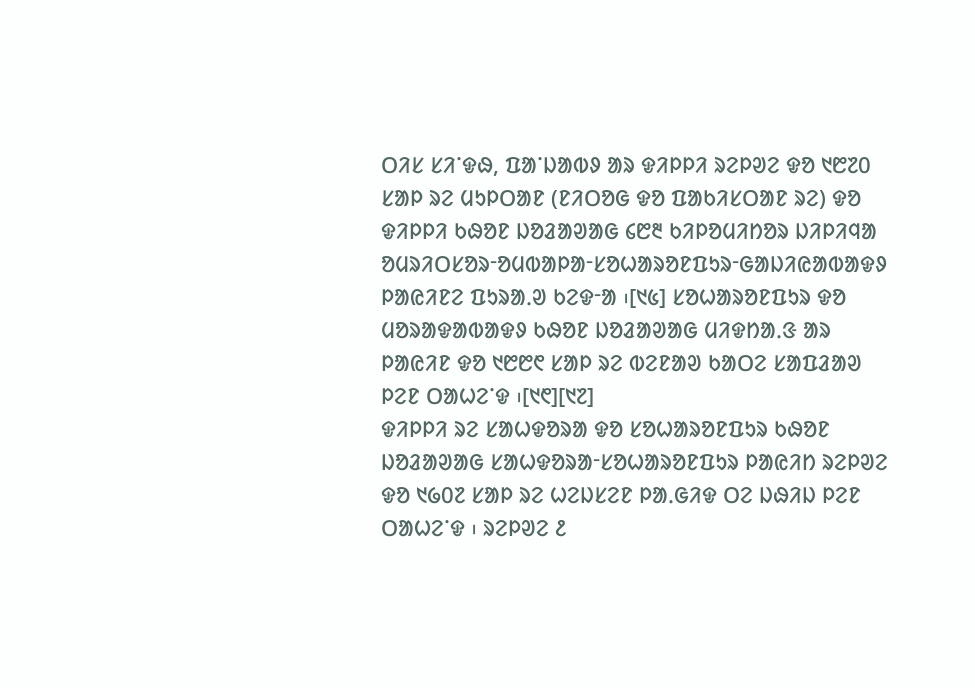ᱛᱤᱥ ᱥᱤᱸᱫᱷ, ᱯᱟᱸᱡᱟᱵᱽ ᱟᱨ ᱫᱤᱞᱞᱤ ᱨᱮᱞᱣᱮ ᱫᱚ ᱑᱘᱗᱐ ᱥᱟᱞ ᱨᱮ ᱢᱩᱞᱛᱟᱱ (ᱱᱤᱛᱚᱜ ᱫᱚ ᱯᱟᱠᱤᱥᱛᱟᱱ ᱨᱮ) ᱫᱚ ᱫᱤᱞᱞᱤ ᱠᱷᱚᱱ ᱡᱚᱲᱟᱣᱟᱜ ᱔᱘᱓ ᱠᱤᱞᱚᱢᱤᱴᱚᱨ ᱡᱤᱞᱤᱧᱟ ᱚᱢᱨᱤᱛᱥᱚᱨᱼᱚᱢᱵᱟᱞᱟᱼᱥᱚᱦᱟᱨᱚᱱᱯᱩᱨᱼᱜᱟᱡᱤᱭᱟᱵᱟᱫᱽ ᱞᱟᱭᱤᱱᱮ ᱯᱩᱨᱟᱹᱣ ᱠᱮᱫᱼᱟ ᱾[᱑᱕] ᱥᱚᱦᱟᱨᱚᱱᱯᱩᱨ ᱫᱚ ᱢᱚᱨᱟᱫᱟᱵᱟᱫᱽ ᱠᱷᱚᱱ ᱡᱚᱲᱟᱣᱟᱜ ᱢᱤᱫᱴᱟᱹᱝ ᱟᱨ ᱞᱟᱭᱤᱱ ᱫᱚ ᱑᱘᱘᱖ ᱥᱟᱞ ᱨᱮ ᱵᱮᱱᱟᱣ ᱠᱟᱛᱮ ᱥᱟᱯᱲᱟᱣ ᱞᱮᱱ ᱛᱟᱦᱮᱸᱫ ᱾[᱑᱖][᱑᱗]
ᱫᱤᱞᱞᱤ ᱨᱮ ᱥᱟᱦᱫᱚᱨᱟ ᱫᱚ ᱥᱚᱦᱟᱨᱚᱱᱯᱩᱨ ᱠᱷᱚᱱ ᱡᱚᱲᱟᱣᱟᱜ ᱥᱟᱦᱫᱚᱨᱟᱼᱥᱚᱦᱟᱨᱚᱱᱯᱩᱨ ᱞᱟᱭᱤᱴ ᱨᱮᱞᱣᱮ ᱫᱚ ᱑᱙᱐᱗ ᱥᱟᱞ ᱨᱮ ᱦᱮᱡᱥᱮᱱ ᱞᱟᱹᱜᱤᱫ ᱛᱮ ᱡᱷᱤᱡ ᱞᱮᱱ ᱛᱟᱦᱮᱸᱫ ᱾ ᱨᱮᱞᱣᱮ ᱒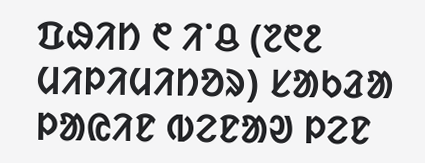ᱯᱷᱤᱴ ᱖ ᱤᱸᱪ (᱗᱖᱒ ᱢᱤᱞᱤᱢᱤᱴᱚᱨ) ᱥᱟᱠᱲᱟ ᱞᱟᱭᱤᱱ ᱵᱮᱱᱟᱣ ᱞᱮᱱ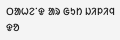ᱛᱟᱦᱮᱸᱫ ᱟᱨ ᱜᱩᱴ ᱡᱤᱞᱤᱧ ᱫᱚ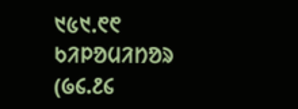᱑᱕᱑.᱖᱖ ᱠᱤᱞᱚᱢᱤᱴᱚᱨ (᱙᱔.᱒᱔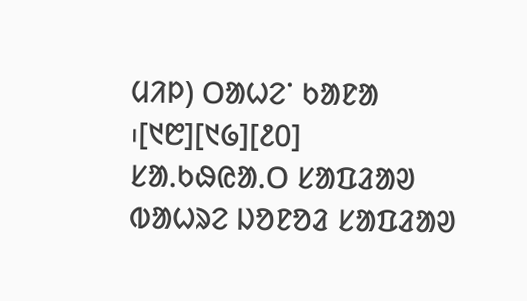ᱢᱤᱞ) ᱛᱟᱦᱮᱸ ᱠᱟᱱᱟ ᱾[᱑᱘][᱑᱙][᱒᱐]
ᱥᱟᱹᱠᱷᱭᱟᱹᱛ ᱥᱟᱯᱲᱟᱣ
ᱵᱟᱦᱨᱮ ᱡᱚᱱᱚᱲ ᱥᱟᱯᱲᱟᱣ